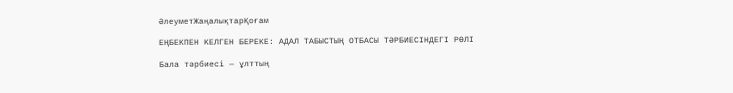ӘлеуметЖаңалықтарҚоғам

ЕҢБЕКПЕН КЕЛГЕН БЕРЕКЕ: АДАЛ ТАБЫСТЫҢ ОТБАСЫ ТӘРБИЕСІНДЕГІ РӨЛІ

Бала тәрбиесі — ұлттың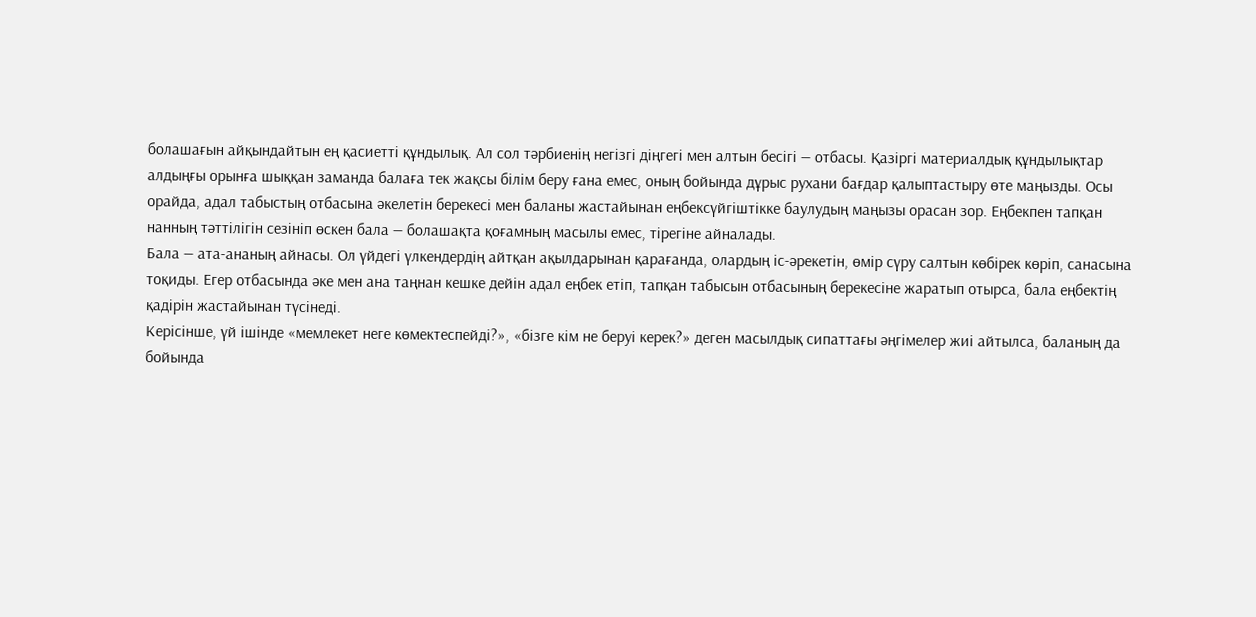болашағын айқындайтын ең қасиетті құндылық. Ал сол тәрбиенің негізгі діңгегі мен алтын бесігі — отбасы. Қазіргі материалдық құндылықтар алдыңғы орынға шыққан заманда балаға тек жақсы білім беру ғана емес, оның бойында дұрыс рухани бағдар қалыптастыру өте маңызды. Осы орайда, адал табыстың отбасына әкелетін берекесі мен баланы жастайынан еңбексүйгіштікке баулудың маңызы орасан зор. Еңбекпен тапқан нанның тәттілігін сезініп өскен бала — болашақта қоғамның масылы емес, тірегіне айналады.
Бала — ата-ананың айнасы. Ол үйдегі үлкендердің айтқан ақылдарынан қарағанда, олардың іс-әрекетін, өмір сүру салтын көбірек көріп, санасына тоқиды. Егер отбасында әке мен ана таңнан кешке дейін адал еңбек етіп, тапқан табысын отбасының берекесіне жаратып отырса, бала еңбектің қадірін жастайынан түсінеді.
Керісінше, үй ішінде «мемлекет неге көмектеспейді?», «бізге кім не беруі керек?» деген масылдық сипаттағы әңгімелер жиі айтылса, баланың да бойында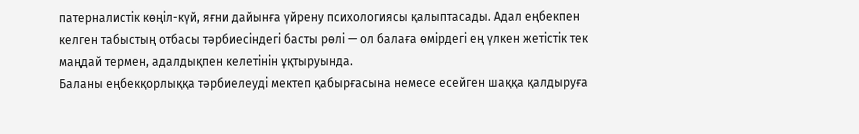патерналистік көңіл-күй, яғни дайынға үйрену психологиясы қалыптасады. Адал еңбекпен келген табыстың отбасы тәрбиесіндегі басты рөлі — ол балаға өмірдегі ең үлкен жетістік тек маңдай термен, адалдықпен келетінін ұқтыруында.
Баланы еңбекқорлыққа тәрбиелеуді мектеп қабырғасына немесе есейген шаққа қалдыруға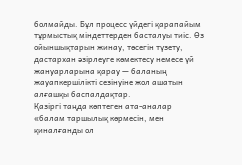болмайды. Бұл процесс үйдегі қарапайым тұрмыстық міндеттерден басталуы тиіс. Өз ойыншықтарын жинау, төсегін түзету, дастархан әзірлеуге көмектесу немесе үй жануарларына қарау — баланың жауапкершілікті сезінуіне жол ашатын алғашқы баспалдақтар.
Қазіргі таңда көптеген ата-аналар «балам таршылық көрмесін, мен қиналғанды ол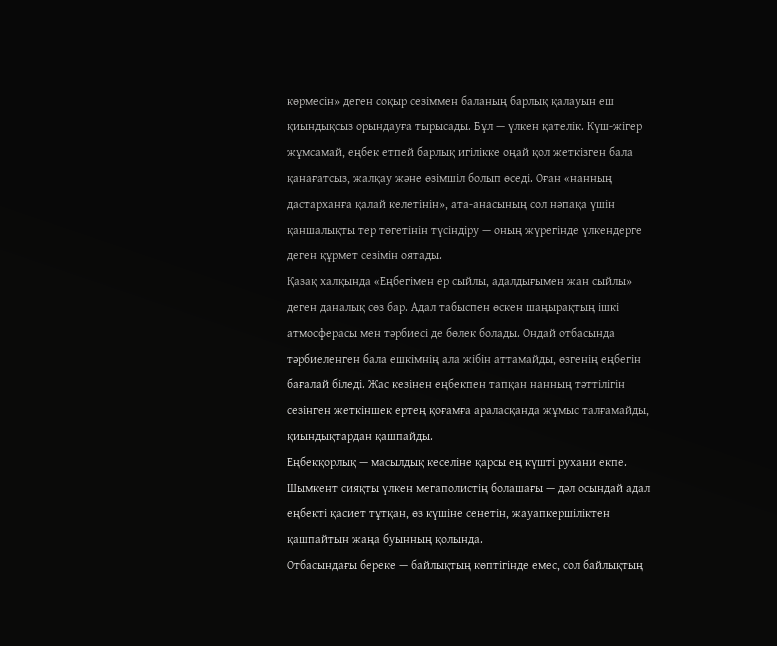көрмесін» деген соқыр сезіммен баланың барлық қалауын еш қиындықсыз орындауға тырысады. Бұл — үлкен қателік. Күш-жігер жұмсамай, еңбек етпей барлық игілікке оңай қол жеткізген бала қанағатсыз, жалқау және өзімшіл болып өседі. Оған «нанның дастарханға қалай келетінін», ата-анасының сол нәпақа үшін қаншалықты тер төгетінін түсіндіру — оның жүрегінде үлкендерге деген құрмет сезімін оятады.
Қазақ халқында «Еңбегімен ер сыйлы, адалдығымен жан сыйлы» деген даналық сөз бар. Адал табыспен өскен шаңырақтың ішкі атмосферасы мен тәрбиесі де бөлек болады. Ондай отбасында тәрбиеленген бала ешкімнің ала жібін аттамайды, өзгенің еңбегін бағалай біледі. Жас кезінен еңбекпен тапқан нанның тәттілігін сезінген жеткіншек ертең қоғамға араласқанда жұмыс талғамайды, қиындықтардан қашпайды.
Еңбекқорлық — масылдық кеселіне қарсы ең күшті рухани екпе. Шымкент сияқты үлкен мегаполистің болашағы — дәл осындай адал еңбекті қасиет тұтқан, өз күшіне сенетін, жауапкершіліктен қашпайтын жаңа буынның қолында.
Отбасындағы береке — байлықтың көптігінде емес, сол байлықтың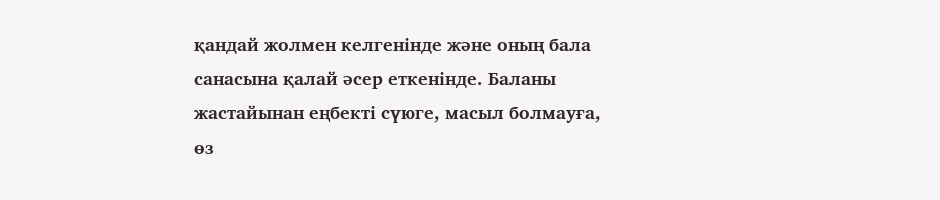қандай жолмен келгенінде және оның бала санасына қалай әсер еткенінде. Баланы жастайынан еңбекті сүюге, масыл болмауға, өз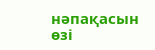нәпақасын өзі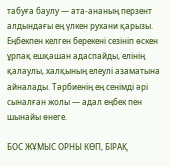табуға баулу — ата-ананың перзент алдындағы ең үлкен рухани қарызы. Еңбекпен келген берекені сезініп өскен ұрпақ ешқашан адаспайды, елінің қалаулы, халқының елеулі азаматына айналады. Тәрбиенің ең сенімді әрі сыналған жолы — адал еңбек пен шынайы өнеге.

БОС ЖҰМЫС ОРНЫ КӨП, БІРАҚ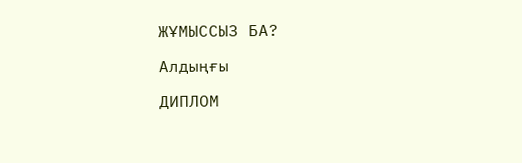ЖҰМЫССЫЗ БА?

Алдыңғы

ДИПЛОМ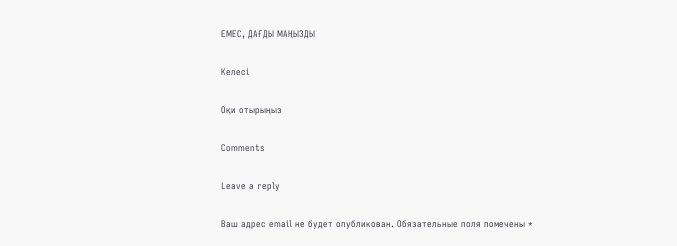ЕМЕС, ДАҒДЫ МАҢЫЗДЫ

Келесі

Оқи отырыңыз

Comments

Leave a reply

Ваш адрес email не будет опубликован. Обязательные поля помечены *